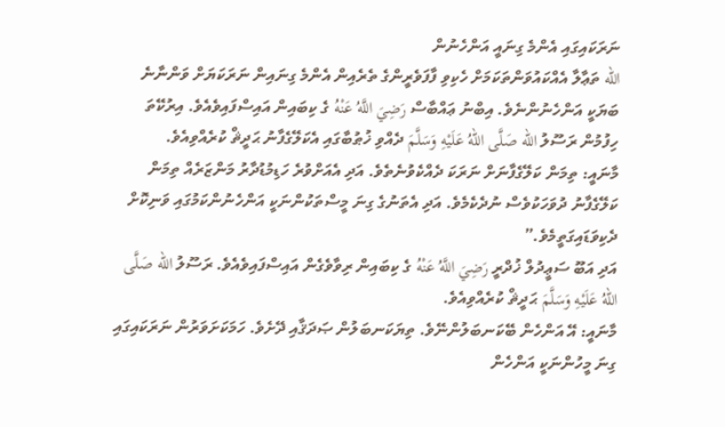ނަރަކައިގައި އެންމެ ގިނައީ އަންހެނުން
الله ތަޢާލާ އެއްކައުވަންތަކަމަށް ހެކިވި ފާފަވެރީންގެ ތެރެއިން އެންމެ ގިނައިން ނަރަކަޔަށް ވަންނާނެ ބަޔަކީ އަންހެނުންނެވެ. އިބްނު ޢައްބާސް رَضِيَ اللَّهُ عَنْهُ ގެ ކިބައިން އައިސްފައިވެއެވެ. އިރުކޭތަ ހިފުމުން ރަސޫލު الله صَلَّى اللهُ عَلَيْهِ وَسَلَّمَ ދެއްވި ޚުޠުބާގައި އެކަލޭގެފާނު ޙަދީޘް ކުރެއްވިއެވެ.
މާނައީ: ތިމަން ކަލޭގެފާނަށް ނަރަކަ ދެއްކެވުނެތެވެ. އަދި އެއަށްވުރެ ހަޑިމުޑުދާރު މަންޒަރެއް ތިމަން ކަލޭގެފާނު ދުވަހަކުވެސް ނުދެކެމެވެ. އަދި އެތަނުގެ ގިނަ މީސްތަކުންނަކީ އަންހެނުންކަމުގައި ވަނިކޮށް ދެކިވަޑައިގަތީމެވެ.”
އަދި އަބޫ ސަޢީދުލް ޚުދްރީ رَضِيَ اللَّهُ عَنْهُ ގެ ކިބައިން ރިވާވެގެން އައިސްފައިވެއެވެ. ރަސޫލު الله صَلَّى اللهُ عَلَيْهِ وَسَلَّمَ ޙަދީޘް ކުރެއްވިއެވެ.
މާނައީ: އޭ އަންހެން ބޭކަނބަލުންނޭވެ. ތިޔަކަނބަލުން ޞަދަޤާއި ދޭށެވެ. ހަމަކަށަވަރުން ނަރަކައިގައި ގިނަ މީހުންނަކީ އަންހެން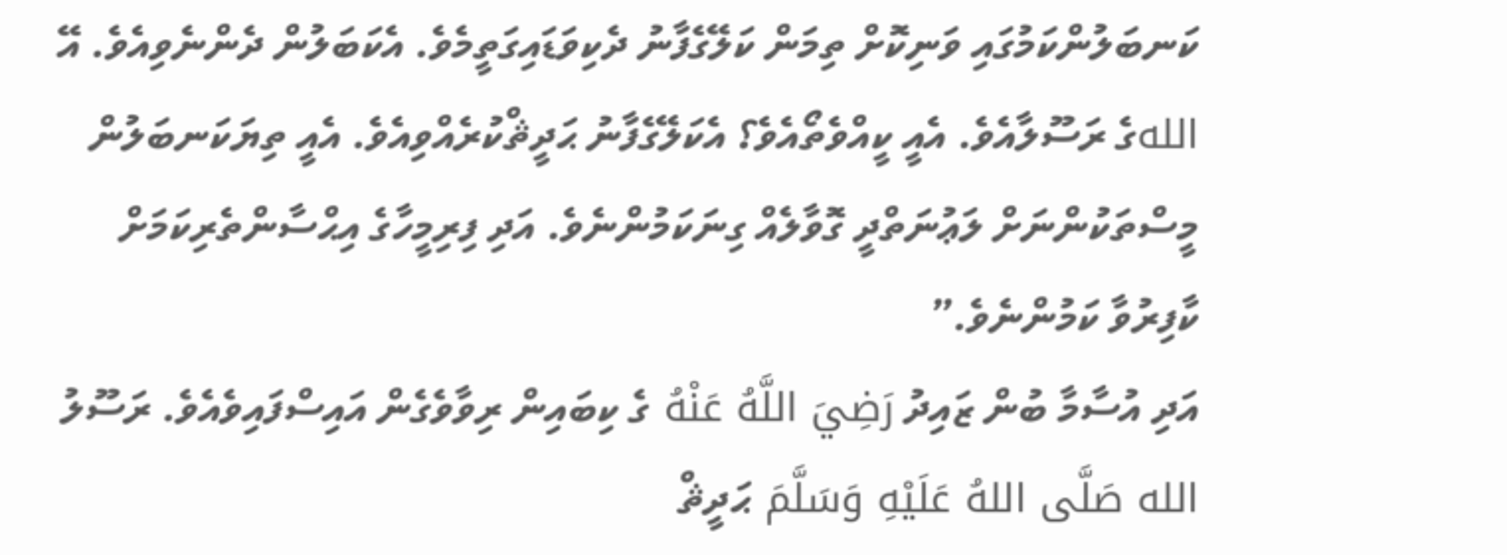ކަނބަލުންކަމުގައި ވަނިކޮށް ތިމަން ކަލޭގެފާނު ދެކިވަޑައިގަތީމެވެ. އެކަބަލުން ދެންނެވިއެވެ. އޭ اللهގެ ރަސޫލާއެވެ. އެއީ ކީއްވެތޯއެވެ؟ އެކަލޭގެފާނު ޙަދީޘްކުރެއްވިއެވެ. އެއީ ތިޔަކަނބަލުން މީސްތަކުންނަށް ލަޢުނަތްދީ ގޮވާލެއް ގިނަކަމުންނެވެ. އަދި ފިރިމީހާގެ އިޙްސާންތެރިކަމަށް ކާފިރުވާ ކަމުންނެވެ.”
އަދި އުސާމާ ބުން ޒައިދު رَضِيَ اللَّهُ عَنْهُ ގެ ކިބައިން ރިވާވެގެން އައިސްފައިވެއެވެ. ރަސޫލު الله صَلَّى اللهُ عَلَيْهِ وَسَلَّمَ ޙަދީޘް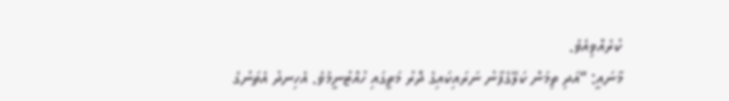ކުރެއްވިއެވެ.
މާނައީ: “އަދި ތިމަން ކަލޭގެފާނު ނަރައިކައިގެ ދޮރު މަތީގައި ހުއްޓުނީމެވެ. އެހިނދު އެތަނުގެ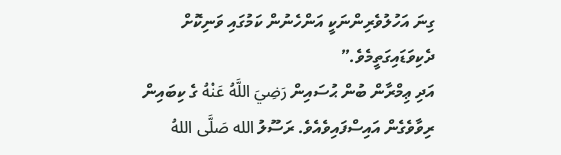ގިނަ އަހުލުވެރިންނަކީ އަންހެނުން ކަމުގައި ވަނިކޮށް ދެކިވަޑައިގަތީމެވެ.”
އަދި ޢިމްރާން ބުން ޙުސައިން رَضِيَ اللَّهُ عَنْهُ ގެ ކިބައިން ރިވާވެގެން އައިސްފައިވެއެވެ. ރަސޫލު الله صَلَّى اللهُ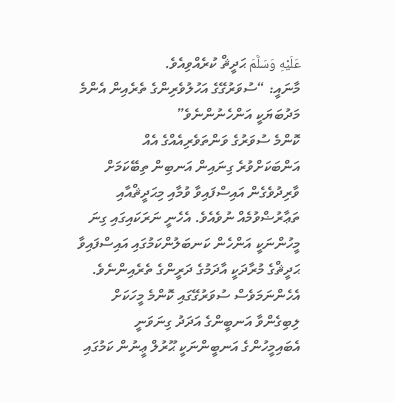عَلَيْهِ وَسَلَّمَ ޙަދީޘް ކުރެއްވިއެވެ.
މާނައީ: “ސުވަރުގޭގެ އަހުލުވެރިންގެ ތެރެއިން އެންމެ މަދުބަޔަކީ އަންހެނުންނެވެ”
ކޮންމެ ސުވަރުގެ ވަންތަވެރިއެއްގެ އެއް އަންބަކަށްވުރެ ގިނައިން އަނބިން ތިބޭކަމަށް ވާރިދުވެގެން އައިސްފައިވާ ވުމާއި މިޙަދީޘްއާއި ތަޢާރުޟްވުމެއް ނުވެއެވެ. އެހެނީ ނަރަކައިގައި ގިނަ މީހުންނަކީ އަންހެން ކަނބަލުންކަމުގައި އައިސްފައިވާ ޙަދީޘްގެ މުރާދަކީ އާދަމުގެ ދަރީންގެ ތެރެއިންނެވެ. އެހެންނަމަވެސް ސުވަރުގޭގައި ކޮންމެ މީހަކަށް ލިބިގެންވާ އަނބީންގެ އަދަދު ގިނަވަނީ އެބައިމީހުންގެ އަނބީންނަކީ ޙޫރުލް ޢީނުން ކަމުގައި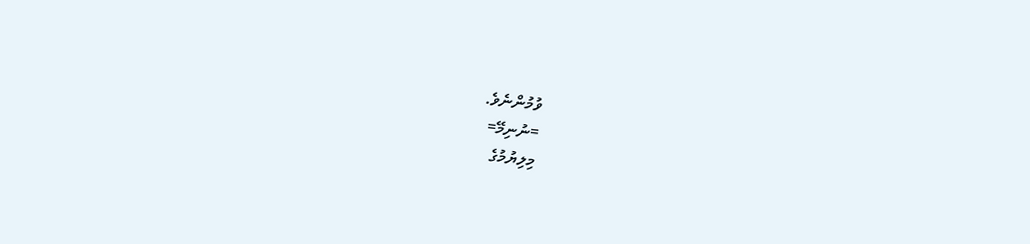ވުމުންނެވެ.
=ނުނިމޭ=
މިލިޔުމުގެ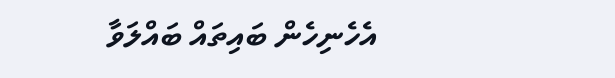އެހެނިހެން ބައިތައް ބައްލަވާ